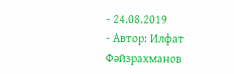- 24.08.2019
- Автор: Илфат Фәйзрахманов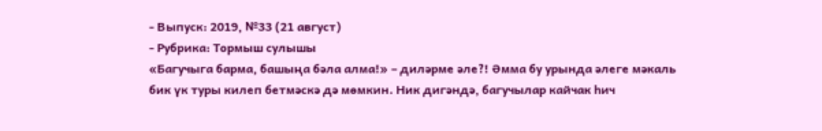- Выпуск: 2019, №33 (21 август)
- Рубрика: Тормыш сулышы
«Багучыга барма, башыңа бәла алма!» – диләрме әле?! Әмма бу урында әлеге мәкаль бик үк туры килеп бетмәскә дә мөмкин. Ник дигәндә, багучылар кайчак һич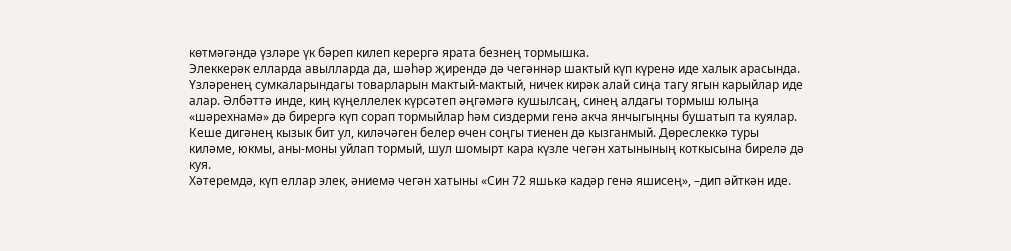көтмәгәндә үзләре үк бәреп килеп керергә ярата безнең тормышка.
Элеккерәк елларда авылларда да, шәһәр җирендә дә чегәннәр шактый күп күренә иде халык арасында. Үзләренең сумкаларындагы товарларын мактый-мактый, ничек кирәк алай сиңа тагу ягын карыйлар иде алар. Әлбәттә инде, киң күңеллелек күрсәтеп әңгәмәгә кушылсаң, синең алдагы тормыш юлыңа «шәрехнамә» дә бирергә күп сорап тормыйлар һәм сиздерми генә акча янчыгыңны бушатып та куялар. Кеше дигәнең кызык бит ул, киләчәген белер өчен соңгы тиенен дә кызганмый. Дөреслеккә туры киләме, юкмы, аны-моны уйлап тормый, шул шомырт кара күзле чегән хатынының коткысына бирелә дә куя.
Хәтеремдә, күп еллар элек, әниемә чегән хатыны «Син 72 яшькә кадәр генә яшисең», –дип әйткән иде.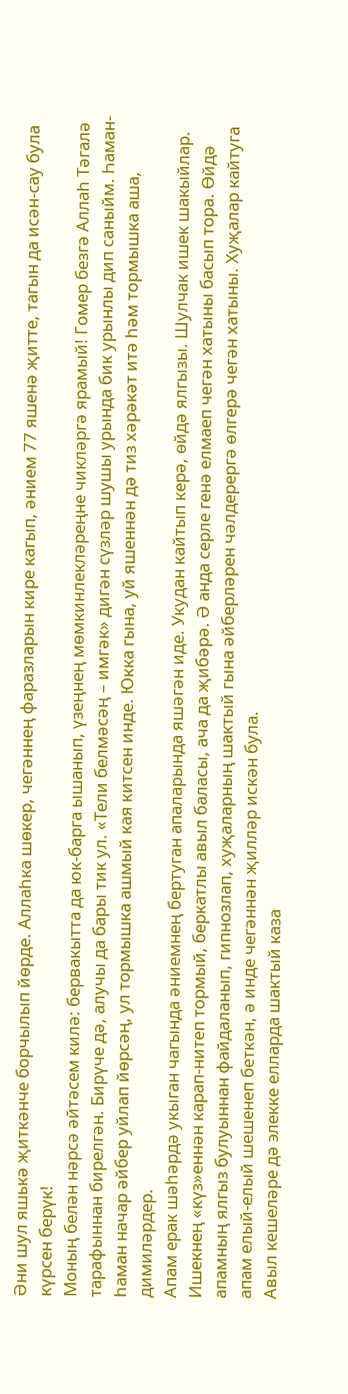Әни шул яшькә җиткәнче борчылып йөрде. Аллаһка шөкер, чегәннең фаразларын кире кагып, әнием 77 яшенә җитте, тагын да исән-сау була күрсен берүк!
Моның белән нәрсә әйтәсем килә: бервакытта да юк-барга ышанып, үзеңнең мөмкинлекләреңне чикләргә ярамый! Гомер безгә Аллаһ Тәгалә тарафыннан бирелгән. Бирүче дә, алучы да бары тик ул. «Тели белмәсәң – имгәк» дигән сүзләр шушы урында бик урынлы дип саныйм. Һаман-һаман начар әйбер уйлап йөрсәң, ул тормышка ашмый кая китсен инде. Юкка гына, уй яшеннән дә тиз хәрәкәт итә һәм тормышка аша, димиләрдер.
Апам ерак шәһәрдә укыган чагында әниемнең бертуган апаларында яшәгән иде. Укудан кайтып керә, өйдә ялгызы. Шулчак ишек шакыйлар. Ишекнең «күз»еннән карап-нитеп тормый, беркатлы авыл баласы, ача да җибәрә. Ә анда серле генә елмаеп чегән хатыны басып тора. Өйдә апамның ялгыз булуыннан файдаланып, гипнозлап, хуҗаларның шактый гына әйберләрен чәлдерергә өлгерә чегән хатыны. Хуҗалар кайтуга апам елый-елый шешенеп беткән, ә инде чегәннән җилләр искән була.
Авыл кешеләре дә элекке елларда шактый каза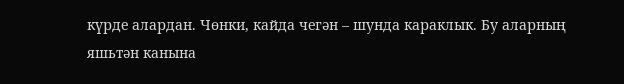күрде алардан. Чөнки, кайда чегән – шунда караклык. Бу аларның яшьтән канына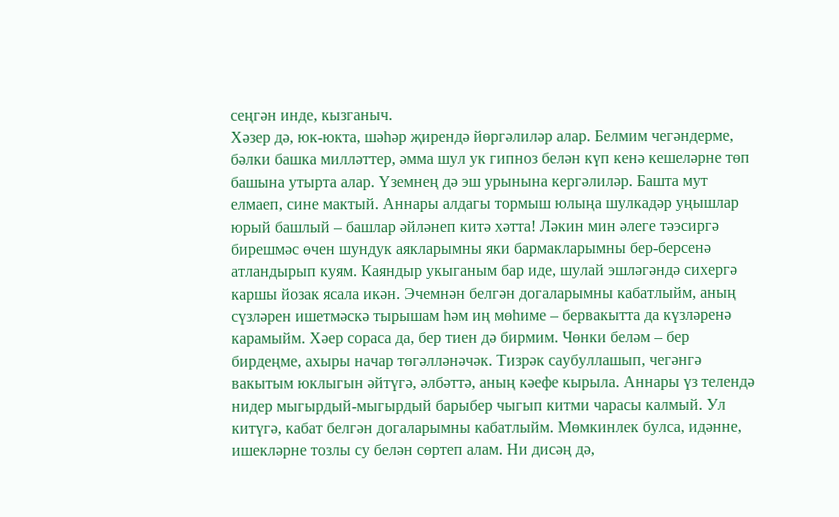сеңгән инде, кызганыч.
Хәзер дә, юк-юкта, шәһәр җирендә йөргәлиләр алар. Белмим чегәндерме, бәлки башка милләттер, әмма шул ук гипноз белән күп кенә кешеләрне төп башына утырта алар. Үземнең дә эш урынына кергәлиләр. Башта мут елмаеп, сине мактый. Аннары алдагы тормыш юлыңа шулкадәр уңышлар юрый башлый – башлар әйләнеп китә хәтта! Ләкин мин әлеге тәэсиргә бирешмәс өчен шундук аякларымны яки бармакларымны бер-берсенә атландырып куям. Каяндыр укыганым бар иде, шулай эшләгәндә сихергә каршы йозак ясала икән. Эчемнән белгән догаларымны кабатлыйм, аның сүзләрен ишетмәскә тырышам һәм иң мөһиме – бервакытта да күзләренә карамыйм. Хәер сораса да, бер тиен дә бирмим. Чөнки беләм – бер бирдеңме, ахыры начар төгәлләнәчәк. Тизрәк саубуллашып, чегәнгә вакытым юклыгын әйтүгә, әлбәттә, аның кәефе кырыла. Аннары үз телендә нидер мыгырдый-мыгырдый барыбер чыгып китми чарасы калмый. Ул китүгә, кабат белгән догаларымны кабатлыйм. Мөмкинлек булса, идәнне, ишекләрне тозлы су белән сөртеп алам. Ни дисәң дә,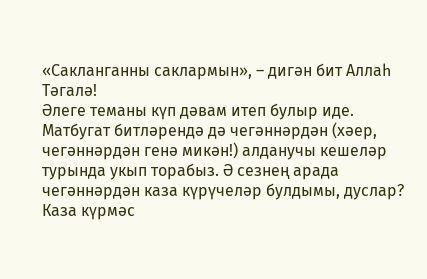«Сакланганны саклармын», – дигән бит Аллаһ Тәгалә!
Әлеге теманы күп дәвам итеп булыр иде. Матбугат битләрендә дә чегәннәрдән (хәер, чегәннәрдән генә микән!) алданучы кешеләр турында укып торабыз. Ә сезнең арада чегәннәрдән каза күрүчеләр булдымы, дуслар? Каза күрмәс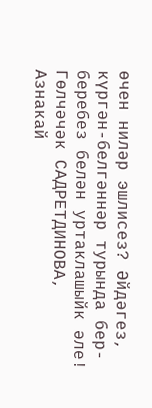өчен ниләр эшлисез? Әйдәгез, күргән-белгәннәр турында бер-беребез белән уртаклашыйк әле!
Гөлчәчәк САДРЕТДИНОВА,
Азнакай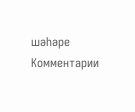шәһәре
Комментарии